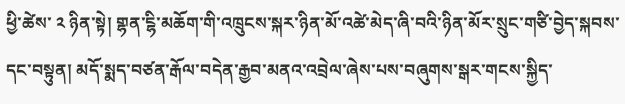ཕྱི་ཚེས་ ༢ ཉིན་སྟེ། གྷན་ངྷི་མཆོག་གི་འཁྲུངས་སྐར་ཉིན་མོ་འཚེ་མེད་ཞི་བའི་ཉིན་མོར་སྲུང་གཙི་བྱེད་སྐབས་དང་བསྟུན། མདོ་སྨད་བཙན་རྒོལ་བདེན་རྒྱབ་མནའ་འབྲེལ་ཞེས་པས་བཞུགས་སྒར་གངས་སྐྱིད་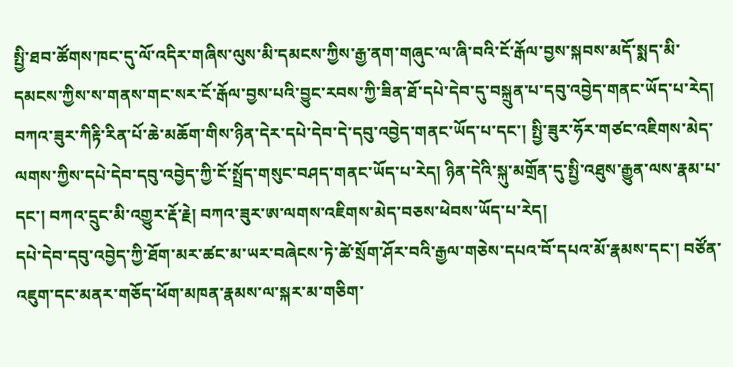སྤྱི་ཐབ་ཚོགས་ཁང་དུ་ལོ་འདིར་གཞིས་ལུས་མི་དམངས་ཀྱིས་རྒྱ་ནག་གཞུང་ལ་ཞི་བའི་ངོ་རྒོལ་བྱས་སྐབས་མདོ་སྨད་མི་དམངས་ཀྱིས་ས་གནས་གང་སར་ངོ་རྒོལ་བྱས་པའི་བྱུང་རབས་ཀྱི་ཟིན་ཐོ་དཔེ་དེབ་དུ་བསྐྲུན་པ་དབུ་འབྱེད་གནང་ཡོད་པ་རེད།
བཀའ་ཟུར་ཀིརྟི་རིན་པོ་ཆེ་མཆོག་གིས་ཉིན་དེར་དཔེ་དེབ་དེ་དབུ་འབྱེད་གནང་ཡོད་པ་དང་། སྤྱི་ཟུར་ཧོར་གཙང་འཇིགས་མེད་ལགས་ཀྱིས་དཔེ་དེབ་དབུ་འབྱེད་ཀྱི་ངོ་སྤྲོད་གསུང་བཤད་གནང་ཡོད་པ་རེད། ཉིན་དེའི་སྐུ་མགྲོན་དུ་སྤྱི་འཐུས་རྒྱུན་ལས་རྣམ་པ་དང་། བཀའ་དྲུང་མི་འགྱུར་རྡོ་རྗེ། བཀའ་ཟུར་ཨ་ལགས་འཇིགས་མེད་བཅས་ཕེབས་ཡོད་པ་རེད།
དཔེ་དེབ་དབུ་འབྱེད་ཀྱི་ཐོག་མར་ཚང་མ་ཡར་བཞེངས་ཏེ་ཚེ་སྲོག་ཤོར་བའི་རྒྱལ་གཅེས་དཔའ་བོ་དཔའ་མོ་རྣམས་དང་། བཙོན་འཇུག་དང་མནར་གཅོད་ཕོག་མཁན་རྣམས་ལ་སྐར་མ་གཅིག་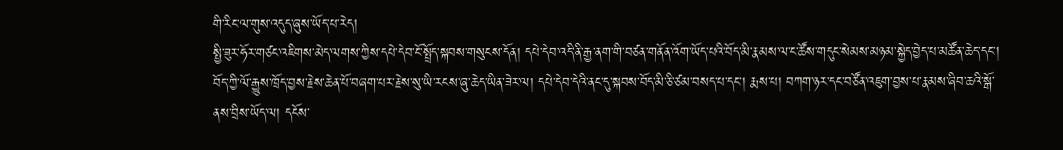གི་རིང་ལ་གུས་འདུད་ཞུས་ཡོད་པ་རེད།
སྤྱི་ཟུར་ཧོར་གཙང་འཇིགས་མེད་ལགས་ཀྱིས་དཔེ་དེབ་ངོ་སྤྲོད་སྐབས་གསུངས་དོན། དཔེ་དེབ་འདི་ནི་རྒྱ་ནག་གི་བཙན་གནོན་འོག་ཡོད་པའི་བོད་མི་རྣམས་ལ་ང་ཚོས་གདུང་སེམས་མཉམ་སྐྱེད་བྱེད་པ་མཚོན་ཆེད་དང་། བོད་ཀྱི་ལོ་རྒྱུས་ཁྲོད་བྱས་རྗེས་ཆེན་པོ་བཞག་པར་རྗེས་སུ་ཡི་རངས་ཞུ་ཆེད་ཡིན་ཟེར་ལ། དཔེ་དེབ་དེའི་ནང་དུ་སྐབས་བོད་མི་ཅི་ཙམ་བསད་པ་དང་། རྨས་པ། བཀག་ཉར་དང་བཙོན་འཇུག་བྱས་པ་རྣམས་ཞིབ་ཆའི་སྒོ་ནས་བྲིས་ཡོད་ལ། དངོས་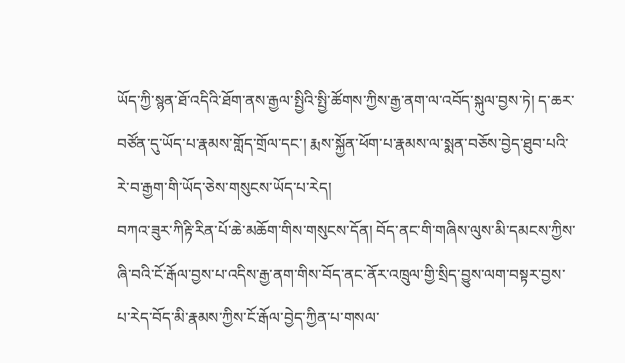ཡོད་ཀྱི་སྙན་ཐོ་འདིའི་ཐོག་ནས་རྒྱལ་སྤྱིའི་སྤྱི་ཚོགས་ཀྱིས་རྒྱ་ནག་ལ་འབོད་སྐུལ་བྱས་ཏེ། ད་ཆར་བཙོན་དུ་ཡོད་པ་རྣམས་གློད་གྲོལ་དང་། རྨས་སྐྱོན་ཕོག་པ་རྣམས་ལ་སྨན་བཅོས་བྱེད་ཐུབ་པའི་རེ་བ་རྒྱག་གི་ཡོད་ཅེས་གསུངས་ཡོད་པ་རེད།
བཀའ་ཟུར་ཀིརྟི་རིན་པོ་ཆེ་མཆོག་གིས་གསུངས་དོན། བོད་ནང་གི་གཞིས་ལུས་མི་དམངས་ཀྱིས་ཞི་བའི་ངོ་རྒོལ་བྱས་པ་འདིས་རྒྱ་ནག་གིས་བོད་ནང་ནོར་འཁྲུལ་གྱི་སྲིད་བྱུས་ལག་བསྟར་བྱས་པ་རེད་བོད་མི་རྣམས་ཀྱིས་ངོ་རྒོལ་བྱེད་ཀྱིན་པ་གསལ་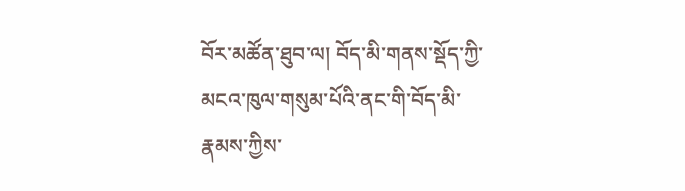བོར་མཚོན་ཐུབ་ལ། བོད་མི་གནས་སྡོད་ཀྱི་མངའ་ཁུལ་གསུམ་པོའི་ནང་གི་བོད་མི་རྣམས་ཀྱིས་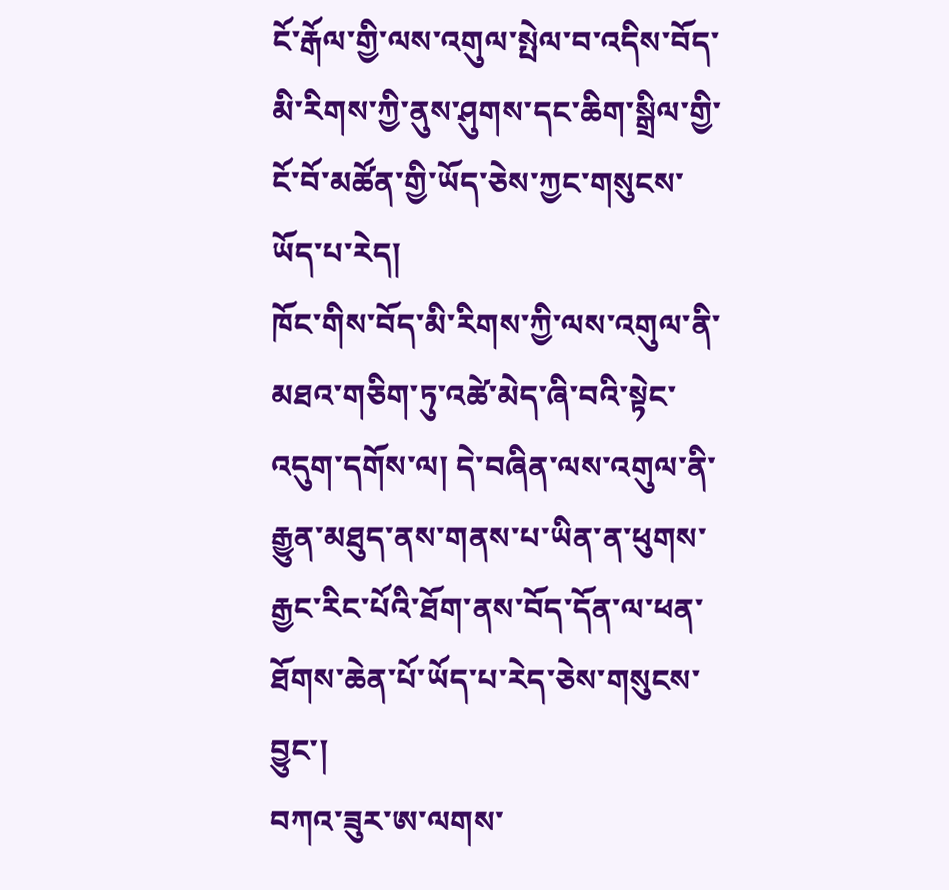ངོ་རྒོལ་གྱི་ལས་འགུལ་སྤེལ་བ་འདིས་བོད་མི་རིགས་ཀྱི་ནུས་ཤུགས་དང་ཆིག་སྒྲིལ་གྱི་ངོ་བོ་མཚོན་གྱི་ཡོད་ཅེས་ཀྱང་གསུངས་ཡོད་པ་རེད།
ཁོང་གིས་བོད་མི་རིགས་ཀྱི་ལས་འགུལ་ནི་མཐའ་གཅིག་ཏུ་འཚེ་མེད་ཞི་བའི་སྟེང་འདུག་དགོས་ལ། དེ་བཞིན་ལས་འགུལ་ནི་རྒྱུན་མཐུད་ནས་གནས་པ་ཡིན་ན་ཕུགས་རྒྱང་རིང་པོའི་ཐོག་ནས་བོད་དོན་ལ་ཕན་ཐོགས་ཆེན་པོ་ཡོད་པ་རེད་ཅེས་གསུངས་བྱུང་།
བཀའ་ཟུར་ཨ་ལགས་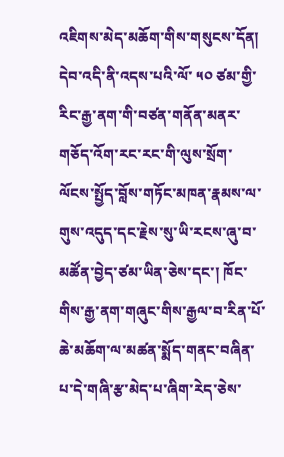འཇིགས་མེད་མཆོག་གིས་གསུངས་དོན། དེབ་འདི་ནི་འདས་པའི་ལོ་ ༥༠ ཙམ་གྱི་རིང་རྒྱ་ནག་གི་བཙན་གནོན་མནར་གཅོད་འོག་རང་རང་གི་ལུས་སྲོག་ལོངས་སྤྱོད་བློས་གཏོང་མཁན་རྣམས་ལ་གུས་འདུད་དང་རྗེས་སུ་ཡི་རངས་ཞུ་བ་མཚོན་བྱེད་ཙམ་ཡིན་ཅེས་དང་། ཁོང་གིས་རྒྱ་ནག་གཞུང་གིས་རྒྱལ་བ་རིན་པོ་ཆེ་མཆོག་ལ་མཚན་སྨོད་གནང་བཞིན་པ་དེ་གཞི་རྩ་མེད་པ་ཞིག་རེད་ཅེས་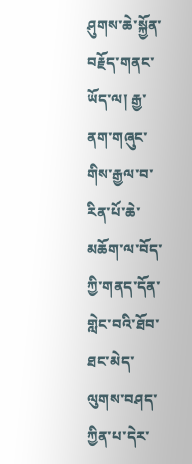ཤུགས་ཆེ་སྐྱོན་བརྗོད་གནང་ཡོད་ལ། རྒྱ་ནག་གཞུང་གིས་རྒྱལ་བ་རིན་པོ་ཆེ་མཆོག་ལ་བོད་ཀྱི་གནད་དོན་གླེང་བའི་ཐོབ་ཐང་མེད་ལུགས་བཤད་ཀྱིན་པ་དེར་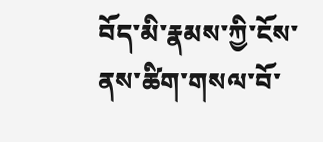བོད་མི་རྣམས་ཀྱི་ངོས་ནས་ཚིག་གསལ་བོ་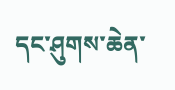དང་ཤུགས་ཆེན་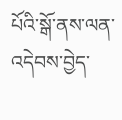པོའི་སྒོ་ནས་ལན་འདེབས་བྱེད་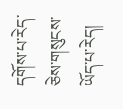དགོས་པ་རེད་ཅེས་གསུངས་ཡོད་པ་རེད།